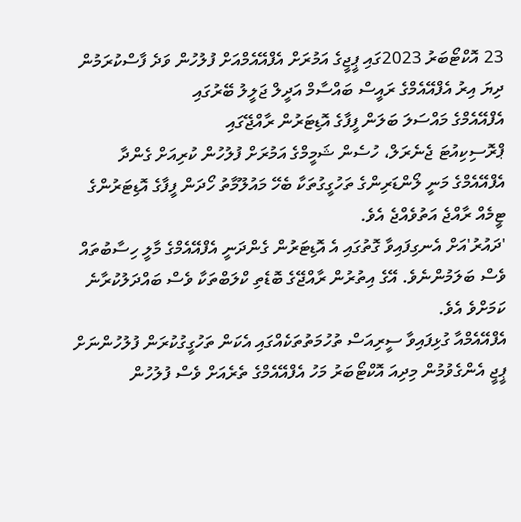23 އޮކްޓޯބަރު 2023ގައި ޕީޖީގެ އަމުރަށް އެފްއޭއެމްއަށް ފުލުހުން ވަދެ ފާސްކުރަމުން ދިޔަ އިރު އެފްއޭއެމްގެ ރައީސް ބައްސާމް އަދީލް ޖަލީލު ބޭރުގައި
އެފްއޭއެމްގެ މައްސަލަ ބަލަން ފީފާގެ އޮޑިޓަރުން ރާއްޖޭގައި
ޕްރޮސިކިއުޓަ ޖެނެރަލް، ހުސެން ޝަމީމްގެ އަމުރަށް ފުލުހުން ކުރިއަށް ގެންދާ އެފްއޭއެމްގެ މަނީ ލޯންޑަރިންގެ ތަހުގީގުތަކާ ބެހޭ މައުލޫމާތު ހޯދަން ފީފާގެ އޮޑިޓަރުންގެ ޓީމެއް ރާއްޖެ އަތުވެއްޖެ އެވެ.
'ދައުރު'އަށް އެނގިފައިވާ ގޮތުގައި އެ އޮޑިޓަރުން ގެންދަނީ އެފްއޭއެމްގެ މާލީ ހިސާބުތައް ވެސް ބަލަމުންނެވެ. އޭގެ އިތުރުން ރާއްޖޭގެ ބޮޑެތި ކްލަބްތަކާ ވެސް ބައްދަލުކުރާނެ ކަމަށްވެ އެވެ.
އެފްއޭއެމްއާ ގުޅިފައިވާ ސީރިއަސް ތުހުމަތުތަކެއްގައި އެކަން ތަހުގީގުކުރަން ފުލުހުންނަށް ޕީޖީ އެންގެވުމުން މިދިއަ އޮކްޓޯބަރު މަހު އެފްއޭއެމްގެ ތެރެއަށް ވެސް ފުލުހުން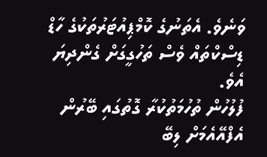ވަނެވެ. އެތަނުގެ ކޮމްޕިއުޓަރުތަކުގެ ހާޑް ޑިސްކްތައް ވެސް ތަހުގީގަށް ގެންދިޔަ އެވެ.
ފުލުހުން ތުހުމަތުކުރާ ގޮތުގައި ބޭރުން އެފްއޭއެމަށް ލިބޭ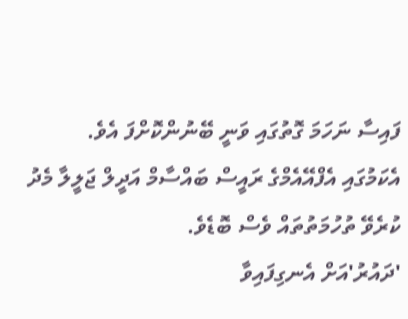ފައިސާ ނަހަމަ ގޮތުގައި ވަނީ ބޭނުންކޮށްފަ އެވެ. އެކަމުގައި އެފްއޭއެމްގެ ރައީސް ބައްސާމް އަދީލް ޖަލީލާ މެދު ކުރެވޭ ތުހުމަތުތައް ވެސް ބޮޑެވެ.
'ދައުރު'އަށް އެނގިފައިވާ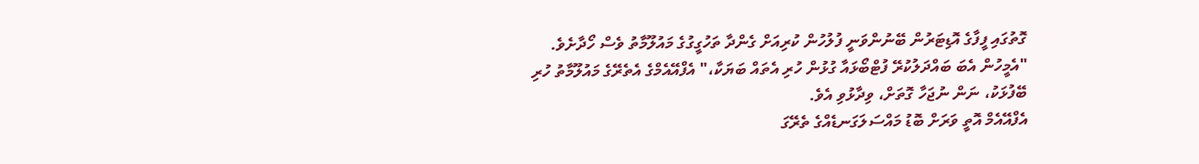ގޮތުގައި ފީފާގެ އޮޑިޓަރުން ބޭނުންވަނީ ފުލުހުން ކުރިއަށް ގެންދާ ތަހުގީގުގެ މައުލޫމާތު ވެސް ހޯދާށެވެ.
"އެމީހުން އެބަ ބައްދަލުކުރޭ ފުޓްބޯޅައާ ގުޅުން ހުރި އެތައް ބަޔަކާ،" އެފްއޭއެމްގެ އެތެރޭގެ މައުލޫމާތު ހުރި ބޭފުޅަކު، ނަން ނުޖަހާ ގޮތަށް، ވިދާޅުވި އެވެ.
އެފްއޭއެމް އޮތީ ވަރަށް ބޮޑު މައްސަލަގަނޑެއްގެ ތެރޭގަ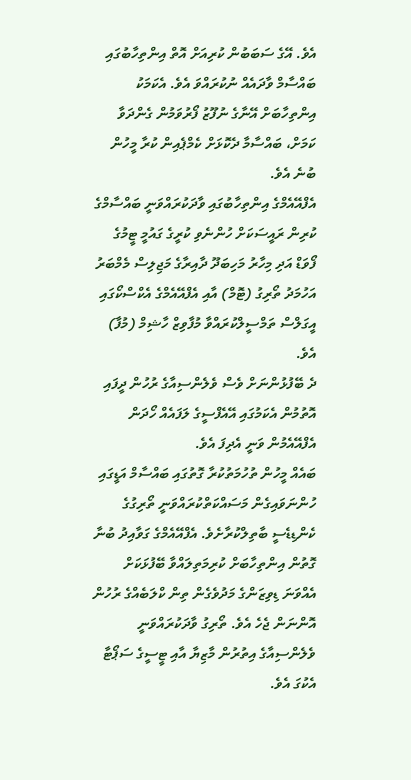އެވެ. އޭގެ ސަބަބުން ކުރިއަށް އޮތް އިންތިހާބުގައި ބައްސާމް ވާދައެއް ނުކުރައްވަ އެވެ. އެކަމަކު އިންތިހާބަށް އޭނާގެ ނުފޫޒު ފޯރުވަމުން ގެންދަވާ ކަމަށް، ބައްސާމާ ދެކޮޅަށް ކެމްޕެއިން ކުރާ މީހުން ބުނެ އެވެ.
އެފްއޭއެމްގެ އިންތިހާބުގައި ވާދަކުރައްވަނީ ބައްސާމްގެ ކުރިން ރައީސަކަށް ހުންނެވި ކުރީގެ ގައުމީ ޓީމުގެ ފޯވަޑް އަދި މިހާރު މަހިބަދޫ ދާއިރާގެ މަޖިލިސް މެމްބަރު އަހުމަދު ތޯރިގު (ޓޮމް) އާއި އެފްއޭއެމްގެ އެކްސްކޯގައި އީގަލްސް ތަމްސީލްކުރައްވާ މުފާވިޒް ހާޝިމް (މުފާ) އެވެ.
ދެ ބޭފުޅުންނަށް ވެސް ވެލެންސިއާގެ ރުހުން ދީފައި އޮތުމުން އެކަމުގައި އޭއެފްސީގެ ލަފައެއް ހޯދަން އެފްއޭއެމުން ވަނީ އެދިފަ އެވެ.
ބައެއް މީހުން ތުހުމަތުކުރާ ގޮތުގައި ބައްސާމް އަޑީގައި ހުންނަވައިގެން މަސައްކަތްކުރައްވަނީ ތޯރިގުގެ ކެންޑިޑެސީ ބާތިލްކުރާށެވެ. އެފްއޭއެމްގެ ގަވާއިދު ބުނާ ގޮތުން އިންތިހާބަށް ކުރިމަތިލައްވާ ބޭފުޅަކަށް އެއްވަނަ ޑިވިޒަންގެ މަދުވެގެން ތިން ކްލަބެއްގެ ރުހުން އޮންނަން ޖެހެ އެވެ. ތޯރިގު ވާދަކުރައްވަނީ ވެލެންސިއާގެ އިތުރުން މާޒިޔާ އާއި ޓީސީގެ ސަޕޯޓާ އެކުގަ އެވެ.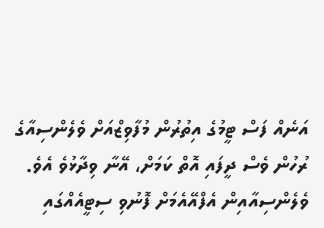އަނެއް ފަސް ޓީމުގެ އިތުރުން މުފާވިޒްއަށް ވެލެންސިއާގެ ރުހުން ވެސް ދީފައި އޮތް ކަމަށް، އޭނާ ވިދާޅުވެ އެވެ.
ވެލެންސިއާއިން އެފްއޭއެމަށް ފޮނުވި ސިޓީއެއްގައި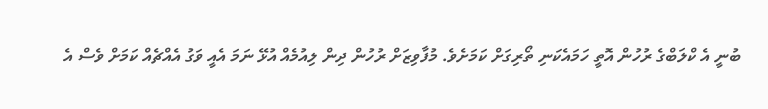ބުނީ އެ ކްލަބްގެ ރުހުން އޮތީ ހަމައެކަނި ތޯރިގަށް ކަމަށެވެ. މުފާވިޒަށް ރުހުން ދިން ލިއުމެއް އުޅޭ ނަމަ އެއީ ވަގު އެއްޗެއް ކަމަށް ވެސް އެ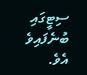ސިޓީގައި ބުނެފައިވެ އެވެ.